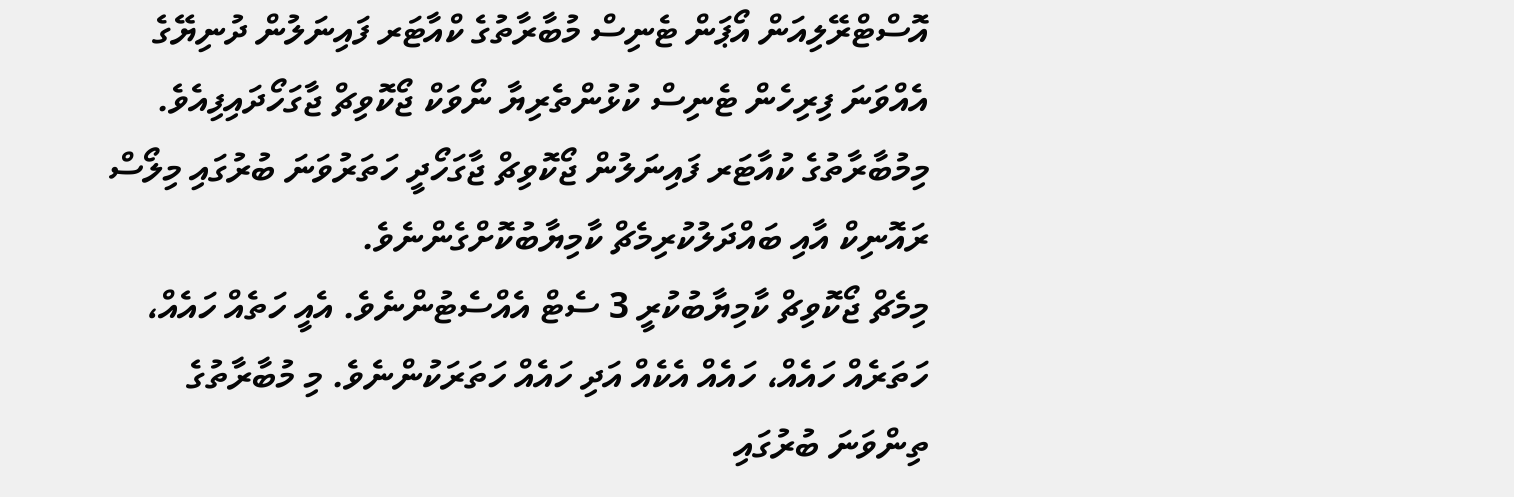އޮސްޓްރޭލިއަން އޯޕަން ޓެނިސް މުބާރާތުގެ ކްއާޓަރ ފައިނަލުން ދުނިޔޭގެ އެއްވަނަ ފިރިހެން ޓެނިސް ކުޅުންތެރިޔާ ނޯވަކް ޖޯކޮވިޗް ޖާގަހޯދައިފިއެވެ. މިމުބާރާތުގެ ކުއާޓަރ ފައިނަލުން ޖޯކޮވިޗް ޖާގަހޯދީ ހަތަރުވަނަ ބުރުގައި މިލޯސް ރައޮނިކް އާއި ބައްދަލުކުރިމެޗް ކާމިޔާބުކޮށްގެންނެވެ.
މިމެޗް ޖޯކޮވިޗް ކާމިޔާބުކުރީ 3 ސެޓް އެއްސެޓުންނެވެ. އެއީ ހަތެއް ހައެއް، ހަތަރެއް ހައެއް، ހައެއް އެކެއް އަދި ހައެއް ހަތަރަކުންނެވެ. މި މުބާރާތުގެ ތިންވަނަ ބުރުގައި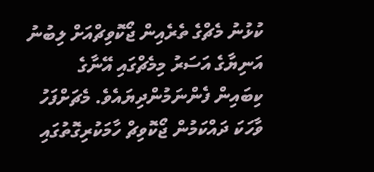ކުޅުނު މެޗްގެ ތެރެއިން ޖޯކޮވިޗްއަށް ލިބުނު އަނިޔާގެ އަސަރު މިމެޗްގައި އޭނާގެ ކިބައިން ފެންނަމުންދިޔައެވެ. މެޗަށްފަހު ވާހަކަ ދައްކަމުން ޖޯކޮވިޗް ހާމަކުރިގޮތުގައި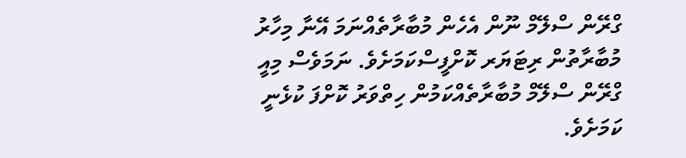ގްރޭން ސްލޭމް ނޫން އެހެން މުބާރާތެއްނަމަ އޭނާ މިހާރު މުބާރާތުން ރިޓަޔަރ ކޮށްފީސްކަމަށެވެ. ނަމަވެސް މިއީ ގްރޭން ސްލޭމް މުބާރާތެއްކަމުން ހިތްވަރު ކޮށްފަ ކުޅެނީ ކަމަށެވެ.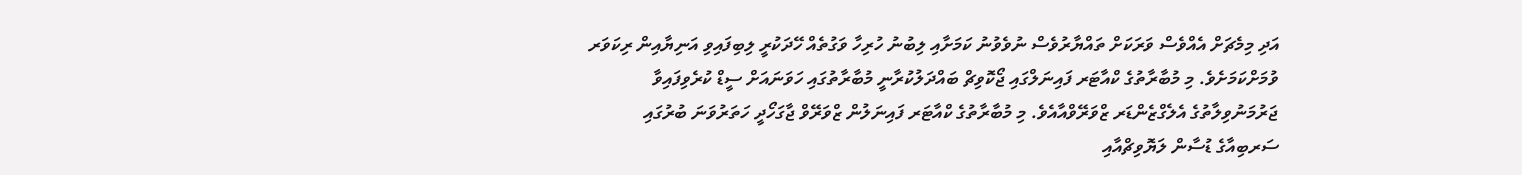އަދި މިމެޗަށް އެއްވެސް ވަރަކަށް ތައްޔާރުވެސް ނުވެވުނު ކަމަށާއި ލިބުނު ހުރިހާ ވަގުތެއް ހޭދަކުރީ ލިބިފައިވި އަނިޔާއިން ރިކަވަރ ވުމަށްކަމަށެވެ. މި މުބާރާތުގެ ކްއާޓަރ ފައިނަލްގައި ޖޯކޮވިޗް ބައްދަލުކުރާނީ މުބާރާތުގައި ހަވަނައަށް ސީޑް ކުރެވިފައިވާ ޖަރުމަނުވިލާތުގެ އެލެގްޒެންޑަރ ޒްވަރޭވްއާއެވެ. މި މުބާރާތުގެ ކްއާޓަރ ފައިނަލުން ޒްވަރޭވް ޖާގަހޯދީ ހަތަރުވަނަ ބުރުގައި ސަރބިއާގެ ޑުސާން ލަޔޮވިޗްއާއި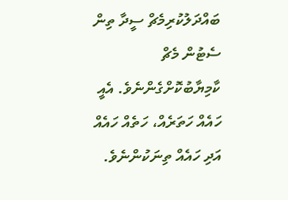ބައްދަލުކުރިމެޗް ސީދާ ތިން ސެޓުން މެޗް ކާމިޔާބުކޮށްގެންނެވެ. އެއީ ހައެއް ހަތަރެއް، ހަތެއް ހައެއް އަދި ހައެއް ތިނަކުންނެވެ.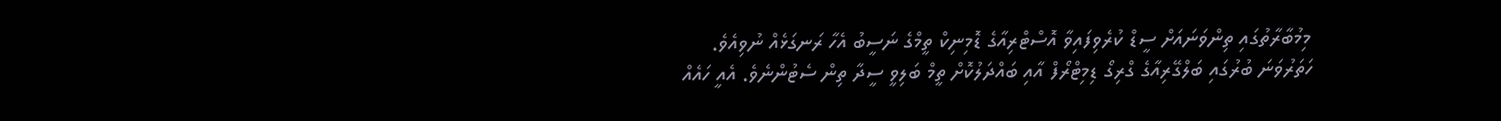މިމުބާރާތުގައި ތިންވަނައަށް ސީޑް ކުރެވިފައިވާ އޮސްޓްރިއާގެ ޑޮމިނިކް ތީމްގެ ނަސީބު އެހާ ރަނގަޅެއް ނުވިއެވެ. ހަތަރުވަނަ ބުރުގައި ބަލްގޭރިއާގެ ގްރިގޯ ޑިމިޓްރޯފް އާއި ބައްދަލުކޮށް ތީމް ބަލިވީ ސީދާ ތިން ސެޓުންނެވެ. އެއީ ހައެއް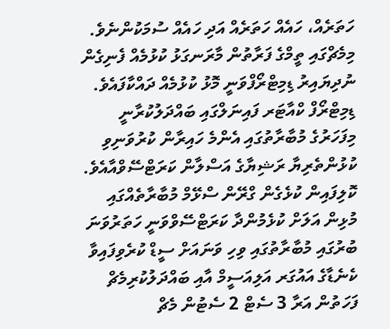ހަތަރެއް، ހައެއް ހަތަރެއް އަދި ހައެއް ސުމަކުންނެވެ. މިމެޗްގައި ތީމްގެ ފަރާތުން މާރަނގަޅު ކުޅުމެއް ފެނިގެން ނުދިޔައިރު ޑިމިޓްރޯފްވަނީ މޮޅު ކުޅުމެއް ދައްކާފައެވެ.
ޑިމިޓްރޯފް ކްއާޓަރ ފައިނަލްގައި ބައްދަލުކުރާނީ މިފަހަރުގެ މުބާރާތުގައި އެންމެ ހައިރާން ކުރުވަނިވި ކުޅުންތެރިޔާ ރަޝިޔާގެ އަސްލާން ކަރަޓްސޭވްއާއެވެ. ކޮލިފައިން ކުޅެގެން ގްރޭން ސްޅޭމް މުބާރާތެއްގައި މުޅިން އަލަށް ކުޅެމުންދާ ކަރަޓްސޭވްވަނީ ހަތަރުވަނަ ބުރުގައި މުބާރާތުގައި ވިހި ވަނައަށް ސީޑް ކުރެވިފައިވާ ކެނެޑާގެ އައުގަރ އަލިއަސީމް އާއި ބައްދަލުކުރިމެޗް ފަހަތުން އަރާ 3 ސެޓް 2 ސެޓުން މެޗް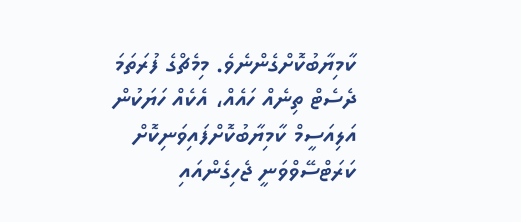ކާމިޔާބުކޮށްގެންނެވެ. މިމެޗްގެ ފުރަތަމަ ދެސެޓް ތިނެއް ހައެއް، އެކެއް ހަޔަކުން އަލިއަސީމް ކާމިޔާބުކޮށްފައިވަނިކޮށް ކަރަޓްސޭވްވަނީ ޖެހިގެންއައި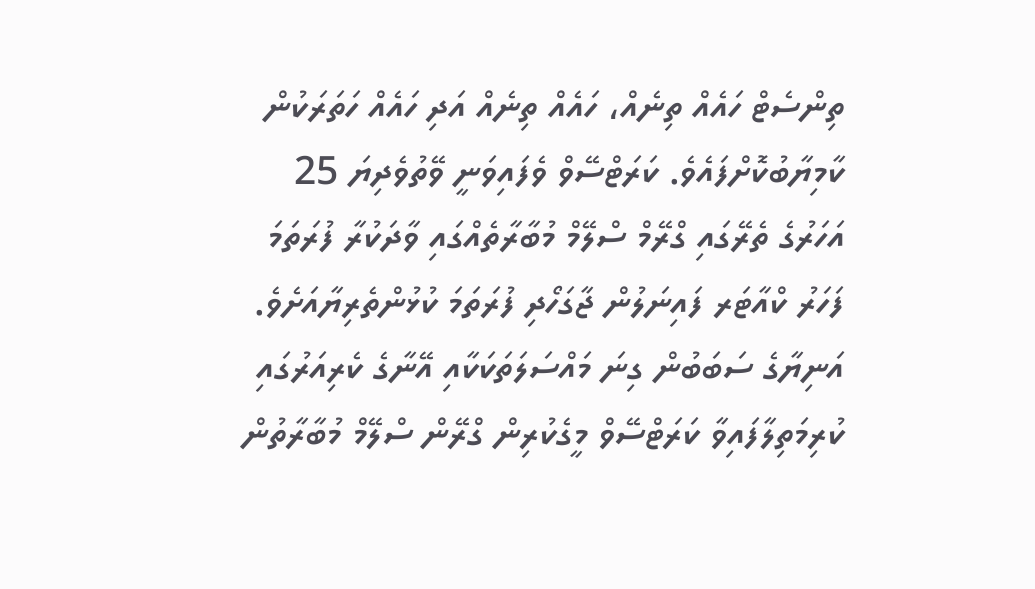ތިންސެޓް ހައެއް ތިނެއް، ހައެއް ތިނެއް އަދި ހައެއް ހަތަރަކުން ކާމިޔާބުކޮށްފައެވެ. ކަރަޓްސޭވް ވެފައިވަނީ ވޭތުވެދިޔަ 25 އަހަރުގެ ތެރޭގައި ގްރޭމް ސްލޭމް މުބާރާތެއްގައި ވާދަކުރާ ފުރަތަމަ ފަހަރު ކްއާޓަރ ފައިނަލުން ޖާގަހޯދި ފުރަތަމަ ކުޅުންތެރިޔާއަށެވެ. އަނިޔާގެ ސަބަބުން ގިނަ މައްސަލަތަކަކާއި އޭނާގެ ކެރިއަރުގައި ކުރިމަތިލާފައިވާ ކަރަޓްސޭވް މީގެކުރިން ގްރޭން ސްލޭމް މުބާރާތުން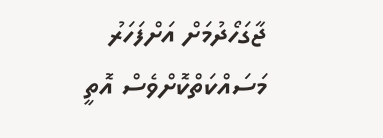ޖާގަހޯދުމަށް އަށްފަހަރު މަސައްކަތްކޮށްވެސް އޮތީ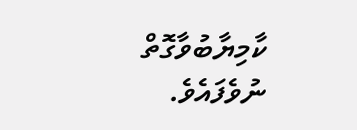ކާމިޔާބުވާގޮތް ނުވެފައެވެ.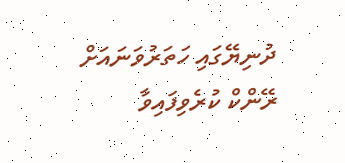ދުނިޔޭގައި ހަތަރުވަނައަށް ރޭންކް ކުރެވިފައިވާ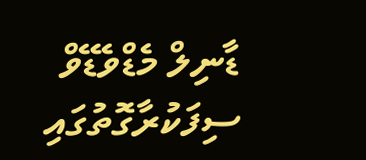ޑާނިލް މެޑްވެޑޭވް ސިފަކުރާގޮތުގައި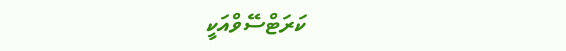ކަރަޓްސޭވްއަކީ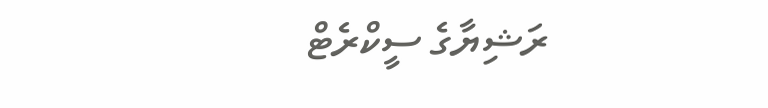ރަޝިޔާގެ ސީކްރެޓް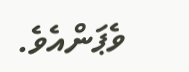ވެޕަންއެވެ.